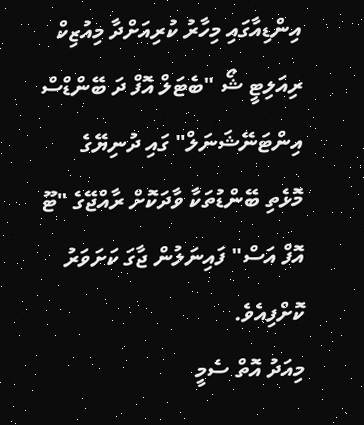އިންޑިއާގައި މިހާރު ކުރިއަށްދާ މިއުޒިކް ރިއަލިޓީ ޝޯ "ބެޓަލް އޮފް ދަ ބޭންޑްސް އިންޓަނޭޝަނަލް" ގައި ދުނިޔޭގެ މޮޅެތި ބޭންޑުތަކާ ވާދަކޮށް ރާއްޖޭގެ "ޓޫ އޮފް އަސް" ފައިނަލުން ޖާގަ ކަށަވަރު ކޮށްފިއެވެ.
މިއަދު އޮތް ސެމީ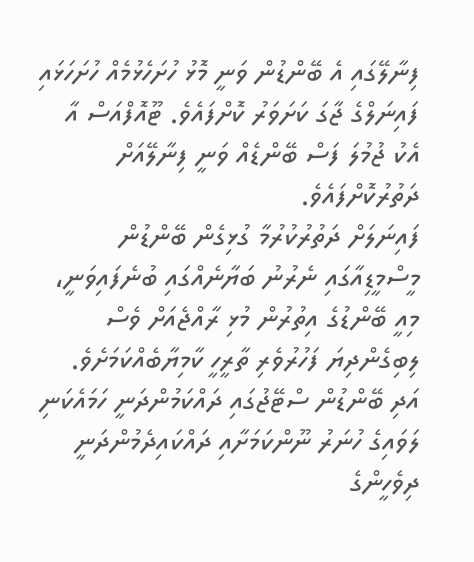ފިނާލޭގައި އެ ބޭންޑުން ވަނީ މޮޅު ހުށަހެޅުމެއް ހުށަހަޅައި ފައިނަލްގެ ޖާގަ ކަށަވަރު ކޮށްފައެވެ. ޓޫއޮފްއަސް އާ އެކު ޖުމުލަ ފަސް ބޭންޑެއް ވަނީ ފިނާލޭއަށް ދަތުރުކޮށްފައެވެ.
ފައިނަލަށް ދަތުރުކުރުމާ ގުޅިގެން ބޭންޑުން މީސްމީޑިއާގައި ނެރުނު ބަޔާނެއްގައި ބުނެފައިވަނީ، މިއީ ބޭންޑުގެ އިތުރުން މުޅި ރާއްޖެއަށް ވެސް ލިބިގެންދިޔަ ފަހުރުވެރި ތާރީހީ ކާމިޔާބެއްކަމަށެވެ.
އަދި ބޭންޑުން ސްޓޭޖުގައި ދައްކަމުންދަނީ ހަމައެކަނި ލަވައިގެ ހުނަރު ނޫންކަމަށާއި ދައްކައިދެމުންދަނީ ދިވެހީންގެ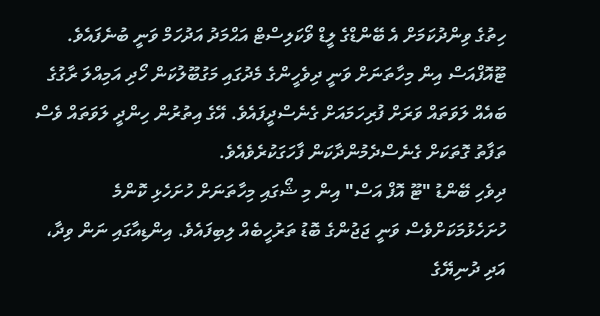ހިތުގެ ވިންދުކަމަށް އެ ބޭންޑްގެ ލީޑް ވޯކަލިސްޓް އަޙްމަދު އަދުހަމް ވަނީ ބުނެފައެވެ.
ޓޫއޮފްއަސް އިން މިހާތަނަށް ވަނީ ދިވެހީންގެ މެދުގައި މަގުބޫލުކަން ހޯދި އަމިއްލަ ރާގުގެ ބައެއް ލަވަތައް ވަރަށް ފުރިހަމައަށް ގެނެސްދީފައެވެ. އޭގެ އިތުރުން ހިންދީ ލަވަތައް ވެސް ތަފާތު ގޮތަކަށް ގެނެސްދެމުންދާކަން ފާހަގަކުރެވެއެވެ.
ދިވެހި ބޭންޑު "ޓޫ އޮފް އަސް" އިން މި ޝޯގައި މިހާތަނަށް ހުށަހެޅި ކޮންމެ ހުށަހެޅުމަކަށްވެސް ވަނީ ޖަޖުންގެ ބޮޑު ތަރުހީބެއް ލިބިފައެވެ. އިންޑިއާގައި ނަން ވިދާ، އަދި ދުނިޔޭގެ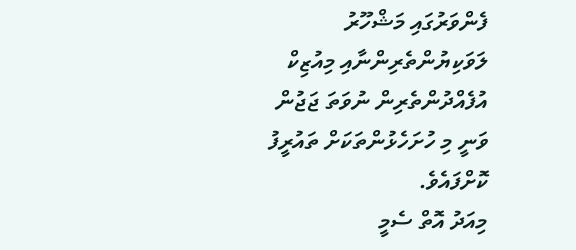ފެންވަރުގައި މަޝްހޫރު ލަވަކިޔުންތެރިންނާއި މިއުޒިކް އުފެއްދުންތެރިން ނުވަތަ ޖަޖުން ވަނީ މި ހުށަހެޅުންތަކަށް ތައުރީފު ކޮށްފައެވެ.
މިއަދު އޮތް ސެމީ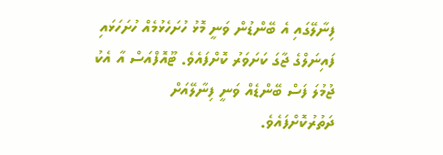ފިނާލޭގައި އެ ބޭންޑުން ވަނީ މޮޅު ހުށަހެޅުމެއް ހުށަހަޅައި ފައިނަލްގެ ޖާގަ ކަށަވަރު ކޮށްފައެވެ. ޓޫއޮފްއަސް އާ އެކު ޖުމުލަ ފަސް ބޭންޑެއް ވަނީ ފިނާލޭއަށް ދަތުރުކޮށްފައެވެ.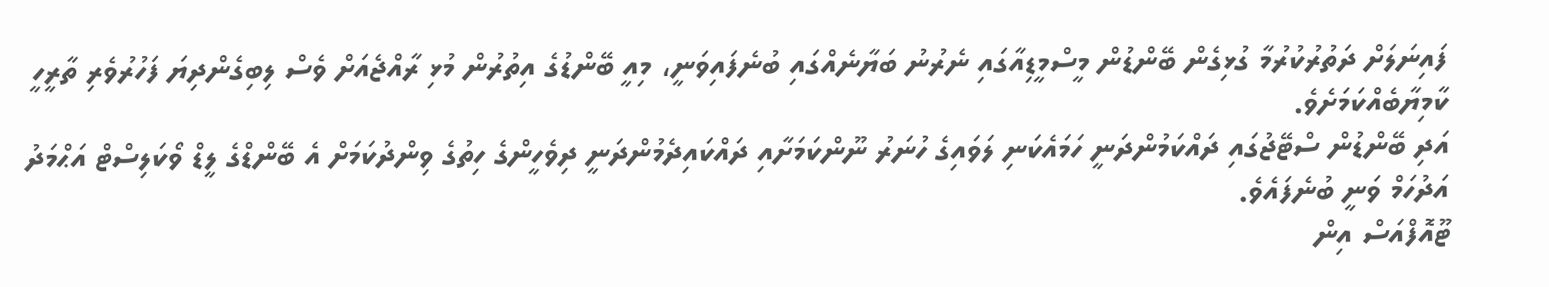ފައިނަލަށް ދަތުރުކުރުމާ ގުޅިގެން ބޭންޑުން މީސްމީޑިއާގައި ނެރުނު ބަޔާނެއްގައި ބުނެފައިވަނީ، މިއީ ބޭންޑުގެ އިތުރުން މުޅި ރާއްޖެއަށް ވެސް ލިބިގެންދިޔަ ފަހުރުވެރި ތާރީހީ ކާމިޔާބެއްކަމަށެވެ.
އަދި ބޭންޑުން ސްޓޭޖުގައި ދައްކަމުންދަނީ ހަމައެކަނި ލަވައިގެ ހުނަރު ނޫންކަމަށާއި ދައްކައިދެމުންދަނީ ދިވެހީންގެ ހިތުގެ ވިންދުކަމަށް އެ ބޭންޑްގެ ލީޑް ވޯކަލިސްޓް އަޙްމަދު އަދުހަމް ވަނީ ބުނެފައެވެ.
ޓޫއޮފްއަސް އިން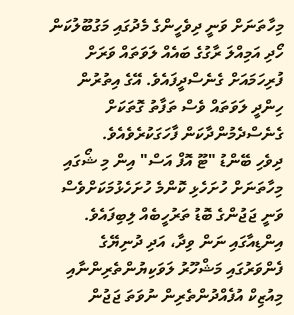މިހާތަނަށް ވަނީ ދިވެހީންގެ މެދުގައި މަގުބޫލުކަން ހޯދި އަމިއްލަ ރާގުގެ ބައެއް ލަވަތައް ވަރަށް ފުރިހަމައަށް ގެނެސްދީފައެވެ. އޭގެ އިތުރުން ހިންދީ ލަވަތައް ވެސް ތަފާތު ގޮތަކަށް ގެނެސްދެމުންދާކަން ފާހަގަކުރެވެއެވެ.
ދިވެހި ބޭންޑު "ޓޫ އޮފް އަސް" އިން މި ޝޯގައި މިހާތަނަށް ހުށަހެޅި ކޮންމެ ހުށަހެޅުމަކަށްވެސް ވަނީ ޖަޖުންގެ ބޮޑު ތަރުހީބެއް ލިބިފައެވެ. އިންޑިއާގައި ނަން ވިދާ، އަދި ދުނިޔޭގެ ފެންވަރުގައި މަޝްހޫރު ލަވަކިޔުންތެރިންނާއި މިއުޒިކް އުފެއްދުންތެރިން ނުވަތަ ޖަޖުން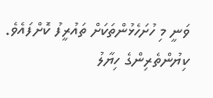ވަނީ މި ހުށަހެޅުންތަކަށް ތައުރީފު ކޮށްފައެވެ.
ކިޔުންތެރިންގެ ހިޔާލު